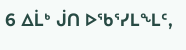6 ᐃᒫᒃ ᒎᑎ ᐅᖃᕐᓯᒪᖕᒪᑦ,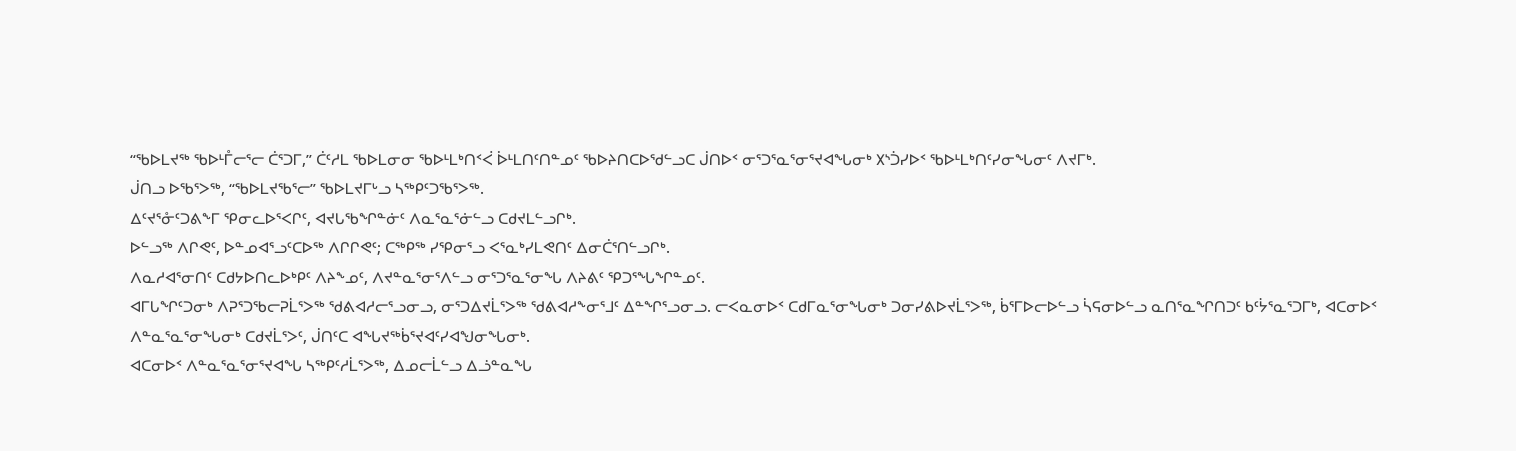“ᖃᐅᒪᔪᖅ ᖃᐅᒻᒤᓕᕐᓕ ᑖᕐᑐᒥ,” ᑖᑦᓱᒪ ᖃᐅᒪᓂᓂ ᖃᐅᒻᒪᒃᑎᑉᐹ ᐆᒻᒪᑎᑦᑎᓐᓄᑦ ᖃᐅᔨᑎᑕᐅᖁᓪᓗᑕ ᒎᑎᐅᑉ ᓂᕐᑐᕐᓇᕐᓂᕐᔪᐊᖓᓂᒃ ᙭ᔅᑑᓯᐅᑉ ᖃᐅᒻᒪᒃᑎᑦᓯᓂᖓᓂᑦ ᐱᔪᒥᒃ.
ᒎᑎᓗ ᐅᖃᕐᐳᖅ, “ᖃᐅᒪᔪᖃᕐᓕ” ᖃᐅᒪᔪᒥᒡᓗ ᓴᖅᑭᑦᑐᖃᕐᐳᖅ.
ᐃᑦᔪᕐᓁᑦᑐᕕᖕᒥ ᕿᓂᓚᐅᕐᐸᒋᑦ, ᐊᔪᒐᖃᖏᓐᓃᑦ ᐱᓇᕐᓇᕐᓃᓪᓗ ᑕᑯᔪᒪᓪᓗᒋᒃ.
ᐅᓪᓗᖅ ᐱᒋᕙᑦ, ᐅᓐᓄᐊᕐᓗᑦᑕᐅᖅ ᐱᒋᒋᕙᑦ; ᑕᖅᑭᖅ ᓯᕿᓂᕐᓗ ᐸᕐᓇᒃᓯᒪᕙᑎᑦ ᐃᓂᑖᕐᑎᓪᓗᒋᒃ.
ᐱᓇᓱᐊᕐᓂᑎᑦ ᑕᑯᔭᐅᑎᓚᐅᒃᑭᑦ ᐱᔨᖕᓄᑦ, ᐱᔪᓐᓇᕐᓂᕐᐱᓪᓗ ᓂᕐᑐᕐᓇᕐᓂᖓ ᐱᔨᕕᑦ ᕿᑐᕐᖓᖏᓐᓄᑦ.
ᐊᒥᒐᖏᑦᑐᓂᒃ ᐱᕈᕐᑐᖃᓕᕈᒫᕐᐳᖅ ᖁᕕᐊᓱᓕᕐᓗᓂᓗ, ᓂᕐᑐᐃᔪᒫᕐᐳᖅ ᖁᕕᐊᓱᖕᓂᕐᒧᑦ ᐃᓐᖏᕐᓗᓂᓗ. ᓕᐸᓇᓂᐅᑉ ᑕᑯᒥᓇᕐᓂᖓᓂᒃ ᑐᓂᓯᕕᐅᔪᒫᕐᐳᖅ, ᑳᕐᒥᐅᓕᐅᓪᓗ ᓵᕋᓂᐅᓪᓗ ᓇᑎᕐᓇᖏᑎᑐᑦ ᑲᑦᔮᕐᓇᕐᑐᒥᒃ, ᐊᑕᓂᐅᑉ ᐱᓐᓇᕐᓇᕐᓂᖓᓂᒃ ᑕᑯᔪᒫᕐᐳᑦ, ᒎᑎᑦᑕ ᐊᖓᔪᖅᑳᕐᔪᐊᑦᓯᐊᖑᓂᖓᓂᒃ.
ᐊᑕᓂᐅᑉ ᐱᓐᓇᕐᓇᕐᓂᕐᔪᐊᖓ ᓴᖅᑭᑦᓱᒫᕐᐳᖅ, ᐃᓄᓕᒫᓪᓗ ᐃᓘᓐᓇᖓ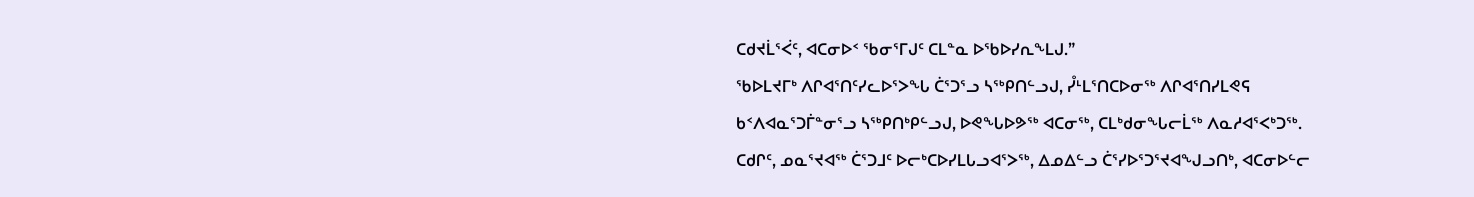ᑕᑯᔪᒫᕐᐹᑦ, ᐊᑕᓂᐅᑉ ᖃᓂᕐᒥᒍᑦ ᑕᒪᓐᓇ ᐅᖃᐅᓯᕆᖕᒪᒍ.”
ᖃᐅᒪᔪᒥᒃ ᐱᒋᐊᕐᑎᑦᓯᓚᐅᕐᐳᖓ ᑖᕐᑐᕐᓗ ᓴᖅᑭᑎᓪᓗᒍ, ᓮᒻᒪᕐᑎᑕᐅᓂᖅ ᐱᒋᐊᕐᑎᓯᒪᕙᕋ ᑲᑉᐱᐊᓇᕐᑐᒦᓐᓂᕐᓗ ᓴᖅᑭᑎᒃᑭᓪᓗᒍ, ᐅᕙᖓᐅᕗᖅ ᐊᑕᓂᖅ, ᑕᒪᒃᑯᓂᖓᓕᒫᖅ ᐱᓇᓱᐊᕐᐸᒃᑐᖅ.
ᑕᑯᒋᑦ, ᓄᓇᕐᔪᐊᖅ ᑖᕐᑐᒧᑦ ᐅᓕᒃᑕᐅᓯᒪᒐᓗᐊᕐᐳᖅ, ᐃᓄᐃᓪᓗ ᑖᕐᓯᐅᕐᑐᕐᔪᐊᖑᓗᑎᒃ, ᐊᑕᓂᐅᓪᓕ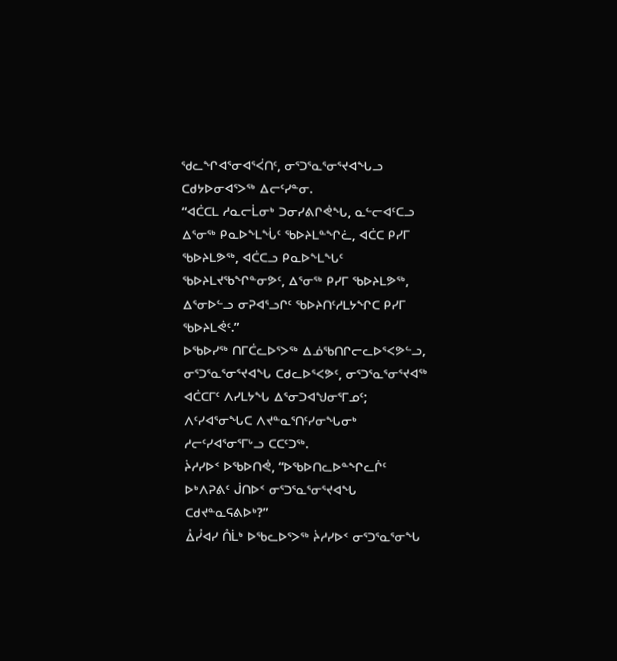ᖁᓚᖏᐊᕐᓂᐊᕐᐹᑎᑦ, ᓂᕐᑐᕐᓇᕐᓂᕐᔪᐊᖓᓗ ᑕᑯᔭᐅᓂᐊᕐᐳᖅ ᐃᓕᑦᓯᓐᓂ.
“ᐊᑖᑕᒪ ᓱᓇᓕᒫᓂᒃ ᑐᓂᓯᕕᒋᕚᖓ, ᓇᓪᓕᐊᑦᑕᓗ ᐃᕐᓂᖅ ᑭᓇᐅᖕᒪᖔᑦ ᖃᐅᔨᒪᓐᖏᓛ, ᐊᑖᑕ ᑭᓯᒥ ᖃᐅᔨᒪᕗᖅ, ᐊᑖᑕᓗ ᑭᓇᐅᖕᒪᖓᑦ ᖃᐅᔨᒪᔪᖃᖏᓐᓂᕗᑦ, ᐃᕐᓂᖅ ᑭᓯᒥ ᖃᐅᔨᒪᕗᖅ, ᐃᕐᓂᐅᓪᓗ ᓂᕈᐊᕐᓗᒋᑦ ᖃᐅᔨᑎᑦᓱᒪᔭᖏᑕ ᑭᓯᒥ ᖃᐅᔨᒪᕚᑦ.”
ᐅᖃᐅᓯᖅ ᑎᒥᑖᓚᐅᕐᐳᖅ ᐃᓅᖃᑎᒋᓕᓚᐅᕐᐸᕗᓪᓗ, ᓂᕐᑐᕐᓇᕐᓂᕐᔪᐊᖓ ᑕᑯᓚᐅᕐᐸᕗᑦ, ᓂᕐᑐᕐᓇᕐᓂᕐᔪᐊᖅ ᐊᑖᑕᒥᑦ ᐱᓯᒪᔭᖓ ᐃᕐᓂᑐᐊᖑᓂᕐᒥᓄᑦ; ᐱᑦᓯᐊᕐᓂᖓᑕ ᐱᔪᓐᓇᕐᑎᑦᓯᓂᖓᓂᒃ ᓱᓕᑦᓯᐊᕐᓂᕐᒥᒡᓗ ᑕᑕᑦᑐᖅ.
ᔩᓱᓯᐅᑉ ᐅᖃᐅᑎᕚ, “ᐅᖃᐅᑎᓚᐅᓐᖏᓚᒌᑦ ᐅᒃᐱᕈᕕᑦ ᒎᑎᐅᑉ ᓂᕐᑐᕐᓇᕐᓂᕐᔪᐊᖓ ᑕᑯᔪᓐᓇᕋᕕᐅᒃ?”
ᐂᓮᐊᓯ ᑍᒫᒃ ᐅᖃᓚᐅᕐᐳᖅ ᔩᓱᓯᐅᑉ ᓂᕐᑐᕐᓇᕐᓂᖓ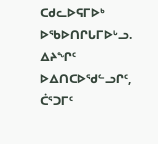ᑕᑯᓚᐅᕋᒥᐅᒃ ᐅᖃᐅᑎᒋᒐᒥᐅᒡᓗ.
ᐃᔨᖏᑦ ᐅᐃᑎᑕᐅᖁᓪᓗᒋᑦ, ᑖᕐᑐᒥᑦ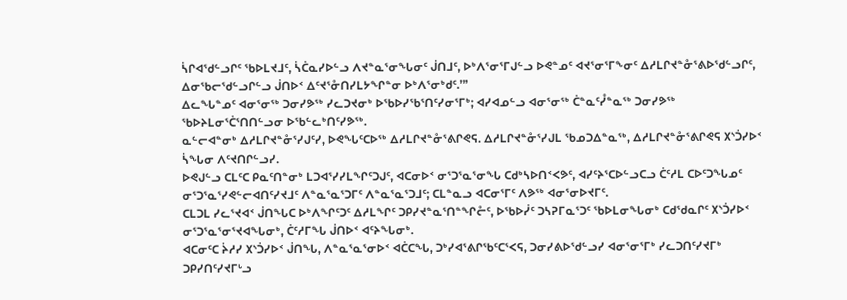ᓵᒋᐊᖁᓪᓗᒋᑦ ᖃᐅᒪᔪᒧᑦ, ᓵᑖᓇᓯᐅᓪᓗ ᐱᔪᓐᓇᕐᓂᖓᓂᑦ ᒎᑎᒧᑦ, ᐅᒃᐱᕐᓂᕐᒥᒍᓪᓗ ᐅᕙᓐᓄᑦ ᐊᔪᕐᓂᕐᒥᖕᓂᑦ ᐃᓱᒪᒋᔪᓐᓁᕐᕕᐅᖁᓪᓗᒋᑦ, ᐃᓂᖃᓕᖁᓪᓗᒋᓪᓗ ᒎᑎᐅᑉ ᐃᑦᔪᕐᓁᑎᓯᒪᔭᖏᓐᓂ ᐅᒃᐱᕐᓂᒃᑯᑦ.’”
ᐃᓚᖓᓐᓄᑦ ᐊᓂᕐᓂᖅ ᑐᓂᓯᕗᖅ ᓯᓚᑐᔪᓂᒃ ᐅᖃᐅᓯᖃᕐᑎᑦᓯᓂᕐᒥᒃ; ᐊᓯᐊᓄᓪᓗ ᐊᓂᕐᓂᖅ ᑖᓐᓇᑦᓮᓐᓇᖅ ᑐᓂᓯᕗᖅ ᖃᐅᔨᒪᓂᕐᑖᕐᑎᑎᓪᓗᓂ ᐅᖃᓪᓚᒃᑎᑦᓯᕗᖅ.
ᓇᓪᓕᐊᓐᓂᒃ ᐃᓱᒪᒋᔪᓐᓁᕐᓯᒍᑦᓯ, ᐅᕙᖓᑦᑕᐅᖅ ᐃᓱᒪᒋᔪᓐᓁᕐᕕᒋᕙᕋ. ᐃᓱᒪᒋᔪᓐᓁᕐᓯᒍᒪ ᖃᓄᑐᐃᓐᓇᖅ, ᐃᓱᒪᒋᔪᓐᓁᕐᕕᒋᕙᕋ ᙭ᔅᑑᓯᐅᑉ ᓵᖓᓂ ᐱᑦᔪᑎᒋᓪᓗᓯ.
ᐅᕙᒍᓪᓗ ᑕᒪᑦᑕ ᑭᓇᑦᑎᓐᓂᒃ ᒪᑐᐊᕐᓯᓯᒪᖏᑦᑐᒍᑦ, ᐊᑕᓂᐅᑉ ᓂᕐᑐᕐᓇᕐᓂᖓ ᑕᑯᒃᓴᐅᑎᑉᐸᕗᑦ, ᐊᓯᑦᔨᕐᑕᐅᓪᓗᑕᓗ ᑖᑦᓱᒪ ᑕᐅᑦᑐᖓᓄᑦ ᓂᕐᑐᕐᓇᕐᓯᕙᓪᓕᐊᑎᑦᓯᔪᒧᑦ ᐱᓐᓇᕐᓇᕐᑐᒥᑦ ᐱᓐᓇᕐᓇᕐᑐᒧᑦ; ᑕᒪᓐᓇᓗ ᐊᑕᓂᕐᒥᑦ ᐱᕗᖅ ᐊᓂᕐᓂᐅᔪᒥᑦ.
ᑕᒪᑐᒪ ᓯᓚᕐᔪᐊᑉ ᒎᑎᖓᑕ ᐅᒃᐱᖏᑦᑐᑦ ᐃᓱᒪᖏᑦ ᑐᑭᓯᔪᓐᓇᕐᑎᓐᖏᓔᑦ, ᐅᖃᐅᓰᑦ ᑐᓴᕈᒥᓇᕐᑐᑦ ᖃᐅᒪᓂᖓᓂᒃ ᑕᑯᖁᓇᒋᑦ ᙭ᔅᑑᓯᐅᑉ ᓂᕐᑐᕐᓇᕐᓂᕐᔪᐊᖓᓂᒃ, ᑖᑦᓱᒥᖓ ᒎᑎᐅᑉ ᐊᑦᔨᖓᓂᒃ.
ᐊᑕᓂᑦᑕ ᔩᓱᓯ ᙭ᔅᑑᓯᐅᑉ ᒎᑎᖓ, ᐱᓐᓇᕐᓇᕐᓂᐅᑉ ᐊᑖᑕᖓ, ᑐᒃᓯᐊᕐᕕᒋᖃᑦᑕᕐᐸᕋ, ᑐᓂᓯᕕᐅᖁᓪᓗᓯ ᐊᓂᕐᓂᕐᒥᒃ ᓯᓚᑐᑎᑦᓯᔪᒥᒃ ᑐᑭᓯᑎᑦᓯᔪᒥᒡᓗ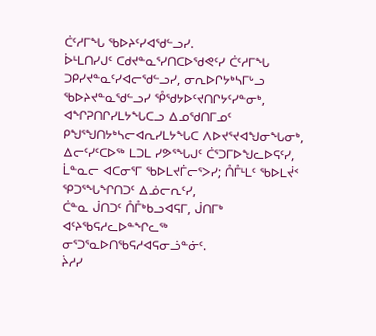ᑖᑦᓱᒥᖓ ᖃᐅᔨᑦᓯᐊᖁᓪᓗᓯ.
ᐆᒻᒪᑎᓯᒍᑦ ᑕᑯᔪᓐᓇᕐᓯᑎᑕᐅᖁᕙᑦᓯ ᑖᑦᓱᒥᖓ ᑐᑭᓯᔪᓐᓇᑦᓯᐊᓕᖁᓪᓗᓯ, ᓂᕆᐅᒋᔭᒃᓴᒥᒡᓗ ᖃᐅᔨᔪᓐᓇᖁᓪᓗᓯ ᕾᖁᔭᐅᑦᔪᑎᒋᔭᑦᓯᓐᓂᒃ, ᐊᖏᕈᑎᒋᓯᒪᔭᖓᑕᓗ ᐃᓄᖁᑎᒥᓄᑦ ᑭᖑᕐᖑᑎᔭᒃᓴᓕᐊᕆᓯᒪᔭᖓᑕ ᐱᐅᔪᕐᔪᐊᖑᓂᖓᓂᒃ,
ᐃᓕᑦᓯᑦᑕᐅᖅ ᒪᑐᒪ ᓯᕗᕐᖓᒍᑦ ᑖᕐᑐᒥᐅᖑᓚᐅᕋᑦᓯ, ᒫᓐᓇᓕ ᐊᑕᓂᕐᒥ ᖃᐅᒪᔪᒦᓕᕐᐳᓯ; ᑍᒤᒻᒪᑦ ᖃᐅᒪᔫᑉ ᕿᑐᕐᖓᖏᑎᑐᑦ ᐃᓅᓕᕆᑦᓯ,
ᑖᓐᓇ ᒎᑎᑐᑦ ᑍᒤᒃᑲᓗᐊᕋᒥ, ᒎᑎᒥᒃ ᐊᑦᔨᖃᕋᓱᓚᐅᓐᖏᓚᖅ ᓂᕐᑐᕐᓇᐅᑎᖃᕋᓱᐊᕋᓂᓘᓐᓃᑦ.
ᔩᓱᓯ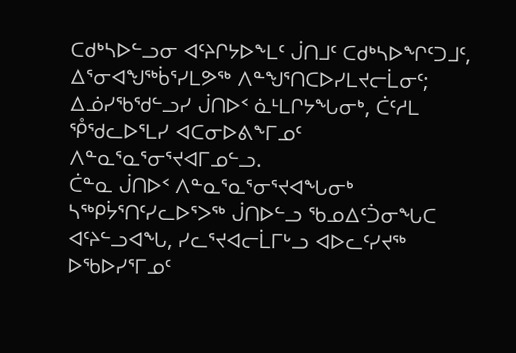ᑕᑯᒃᓴᐅᓪᓗᓂ ᐊᑦᔨᒋᔭᐅᖕᒪᑦ ᒎᑎᒧᑦ ᑕᑯᒃᓴᐅᖏᑦᑐᒧᑦ, ᐃᕐᓂᐊᖑᖅᑳᕐᓯᒪᕗᖅ ᐱᓐᖑᕐᑎᑕᐅᓯᒪᔪᓕᒫᓂᑦ;
ᐃᓅᓯᖃᖁᓪᓗᓯ ᒎᑎᐅᑉ ᓈᒻᒪᒋᔭᖓᓂᒃ, ᑖᑦᓱᒪ ᕾᖁᓚᐅᕐᒪᓯ ᐊᑕᓂᐅᕕᖕᒥᓄᑦ ᐱᓐᓇᕐᓇᕐᓂᕐᔪᐊᒥᓄᓪᓗ.
ᑖᓐᓇ ᒎᑎᐅᑉ ᐱᓐᓇᕐᓇᕐᓂᕐᔪᐊᖓᓂᒃ ᓴᖅᑭᔮᕐᑎᑦᓯᓚᐅᕐᐳᖅ ᒎᑎᐅᓪᓗ ᖃᓄᐃᑦᑑᓂᖓᑕ ᐊᑦᔨᓪᓗᐊᖓ, ᓯᓚᕐᔪᐊᓕᒫᒥᒡᓗ ᐊᐅᓚᑦᓯᔪᖅ ᐅᖃᐅᓯᕐᒥᓄᑦ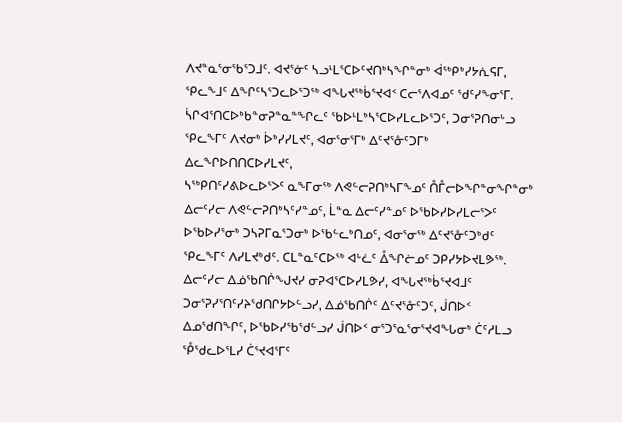ᐱᔪᓐᓇᕐᓂᖃᕐᑐᒧᑦ. ᐊᔪᕐᓃᑦ ᓴᓗᒻᒪᕐᑕᐅᑦᔪᑎᒃᓴᖏᓐᓂᒃ ᐋᖅᑭᒃᓯᔭᕇᕋᒥ, ᕿᓚᖕᒧᑦ ᐃᖏᑦᓴᕐᑐᓚᐅᕐᑐᖅ ᐊᖓᔪᖅᑳᕐᔪᐊᑉ ᑕᓕᕐᐱᐊᓄᑦ ᖁᑦᓯᖕᓂᕐᒥ.
ᓵᒋᐊᕐᑎᑕᐅᒃᑲᓐᓂᕈᓐᓇᓐᖏᓚᑦ ᖃᐅᒻᒪᒃᓴᕐᑕᐅᓯᒪᓚᐅᕐᑐᑦ, ᑐᓂᕐᕈᑎᓂᒡᓗ ᕿᓚᖕᒥᑦ ᐱᔪᓂᒃ ᐆᒃᓯᓯᒪᔪᑦ, ᐊᓂᕐᓂᕐᒥᒃ ᐃᑦᔪᕐᓁᑦᑐᒥᒃ ᐃᓚᖏᐅᑎᑎᑕᐅᓯᒪᔪᑦ,
ᓴᖅᑭᑎᑦᓯᕕᐅᓚᐅᕐᐳᑦ ᓇᖕᒥᓂᖅ ᐱᕙᓪᓕᕈᑎᒃᓴᒥᖕᓄᑦ ᑍᒤᓕᐅᖏᓐᓂᖏᓐᓂᒃ ᐃᓕᑦᓯᓕ ᐱᕙᓪᓕᕈᑎᒃᓴᑦᓯᓐᓄᑦ, ᒫᓐᓇ ᐃᓕᑦᓯᓐᓄᑦ ᐅᖃᐅᓯᐅᓯᒪᓕᕐᐳᑦ ᐅᖃᐅᓯᕐᓂᒃ ᑐᓴᕈᒥᓇᕐᑐᓂᒃ ᐅᖃᓪᓚᒃᑎᓄᑦ, ᐊᓂᕐᓂᖅ ᐃᑦᔪᕐᓁᑦᑐᒃᑯᑦ ᕿᓚᖕᒥᑦ ᐱᓯᒪᔪᒃᑯᑦ. ᑕᒪᓐᓇᑦᑕᐅᖅ ᐊᒡᓛᑦ ᐂᖏᓖᓄᑦ ᑐᑭᓯᔭᐅᔪᒪᕗᖅ.
ᐃᓕᑦᓯᓕ ᐃᓅᖃᑎᒌᖑᔪᓯ ᓂᕈᐊᕐᑕᐅᓯᒪᕗᓯ, ᐊᖓᔪᖅᑳᕐᔪᐊᒧᑦ ᑐᓂᕐᕈᓯᕐᑎᑦᓯᔨᖁᑎᒋᔭᐅᓪᓗᓯ, ᐃᓅᖃᑎᒌᑦ ᐃᑦᔪᕐᓁᑦᑐᑦ, ᒎᑎᐅᑉ ᐃᓄᖁᑎᖏᑦ, ᐅᖃᐅᓯᖃᖁᓪᓗᓯ ᒎᑎᐅᑉ ᓂᕐᑐᕐᓇᕐᓂᕐᔪᐊᖓᓂᒃ ᑖᑦᓱᒪᓗ ᕾᖁᓚᐅᕐᒪᓯ ᑖᕐᔪᐊᕐᒥᑦ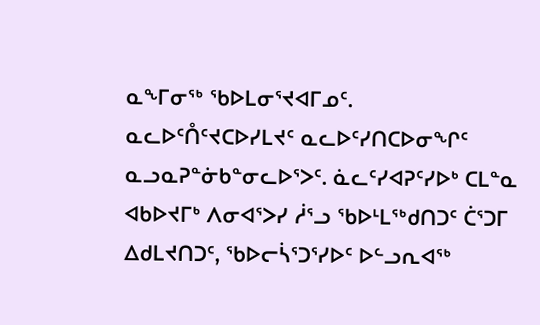ᓇᖕᒥᓂᖅ ᖃᐅᒪᓂᕐᔪᐊᒥᓄᑦ.
ᓇᓚᐅᑦᑍᑦᔪᑕᐅᓯᒪᔪᑦ ᓇᓚᐅᑦᓯᑎᑕᐅᓂᖏᑦ ᓇᓗᓇᕈᓐᓃᑲᓐᓂᓚᐅᕐᐳᑦ. ᓈᓚᑦᓯᐊᕈᑦᓯᐅᒃ ᑕᒪᓐᓇ ᐊᑲᐅᔪᒥᒃ ᐱᓂᐊᕐᐳᓯ ᓲᕐᓗ ᖃᐅᒻᒪᖅᑯᑎᑐᑦ ᑖᕐᑐᒥ ᐃᑯᒪᔪᑎᑐᑦ, ᖃᐅᓕᓵᕐᑐᕐᓯᐅᑦ ᐅᓪᓗᕆᐊᖅ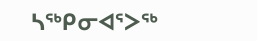ᓴᖅᑭᓂᐊᕐᐳᖅ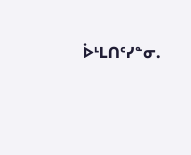ᐆᒻᒪᑎᑦᓯᓐᓂ.